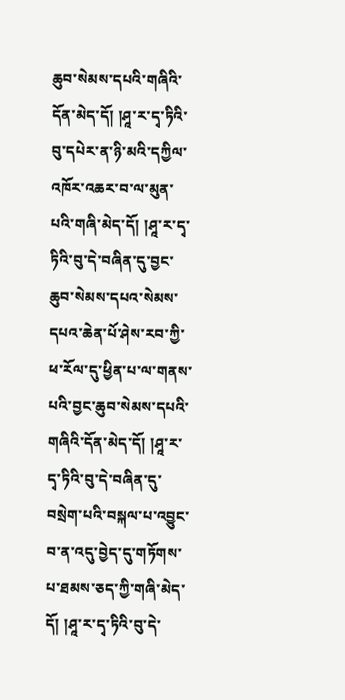ཆུབ་སེམས་དཔའི་གཞིའི་དོན་མེད་དོ། །ཤཱ་ར་དྭ་ཏིའི་བུ་དཔེར་ན་ཉི་མའི་དཀྱིལ་འཁོར་འཆར་བ་ལ་མུན་པའི་གཞི་མེད་དོ། །ཤཱ་ར་དྭ་ཏིའི་བུ་དེ་བཞིན་དུ་བྱང་ཆུབ་སེམས་དཔའ་སེམས་དཔའ་ཆེན་པོ་ཤེས་རབ་ཀྱི་ཕ་རོལ་དུ་ཕྱིན་པ་ལ་གནས་པའི་བྱང་ཆུབ་སེམས་དཔའི་གཞིའི་དོན་མེད་དོ། །ཤཱ་ར་དྭ་ཏིའི་བུ་དེ་བཞིན་དུ་བསྲེག་པའི་བསྐལ་པ་འབྱུང་བ་ན་འདུ་བྱེད་དུ་གཏོགས་པ་ཐམས་ཅད་ཀྱི་གཞི་མེད་དོ། །ཤཱ་ར་དྭ་ཏིའི་བུ་དེ་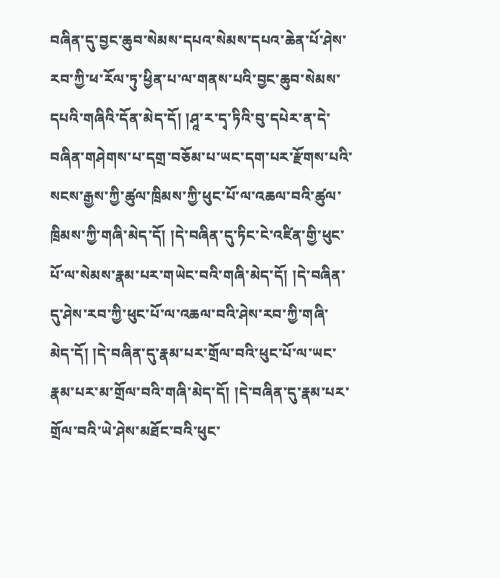བཞིན་དུ་བྱང་ཆུབ་སེམས་དཔའ་སེམས་དཔའ་ཆེན་པོ་ཤེས་རབ་ཀྱི་ཕ་རོལ་ཏུ་ཕྱིན་པ་ལ་གནས་པའི་བྱང་ཆུབ་སེམས་དཔའི་གཞིའི་དོན་མེད་དོ། །ཤཱ་ར་དྭ་ཏིའི་བུ་དཔེར་ན་དེ་བཞིན་གཤེགས་པ་དགྲ་བཅོམ་པ་ཡང་དག་པར་རྫོགས་པའི་སངས་རྒྱས་ཀྱི་ཚུལ་ཁྲིམས་ཀྱི་ཕུང་པོ་ལ་འཆལ་བའི་ཚུལ་ཁྲིམས་ཀྱི་གཞི་མེད་དོ། །དེ་བཞིན་དུ་ཏིང་ངེ་འཛིན་གྱི་ཕུང་པོ་ལ་སེམས་རྣམ་པར་གཡེང་བའི་གཞི་མེད་དོ། །དེ་བཞིན་དུ་ཤེས་རབ་ཀྱི་ཕུང་པོ་ལ་འཆལ་བའི་ཤེས་རབ་ཀྱི་གཞི་མེད་དོ། །དེ་བཞིན་དུ་རྣམ་པར་གྲོལ་བའི་ཕུང་པོ་ལ་ཡང་རྣམ་པར་མ་གྲོལ་བའི་གཞི་མེད་དོ། །དེ་བཞིན་དུ་རྣམ་པར་གྲོལ་བའི་ཡེ་ཤེས་མཐོང་བའི་ཕུང་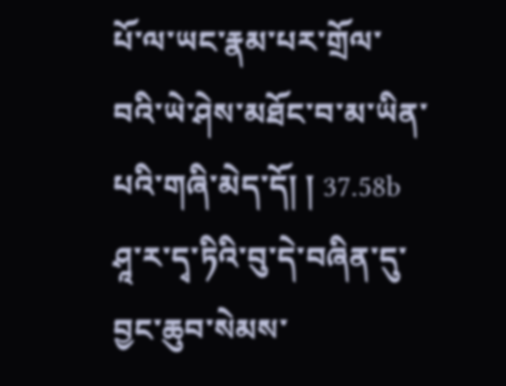པོ་ལ་ཡང་རྣམ་པར་གྲོལ་བའི་ཡེ་ཤེས་མཐོང་བ་མ་ཡིན་པའི་གཞི་མེད་དོ། ། 37.58b ཤཱ་ར་དྭ་ཏིའི་བུ་དེ་བཞིན་དུ་བྱང་ཆུབ་སེམས་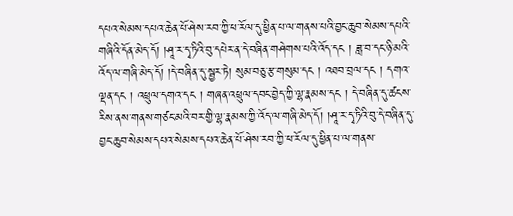དཔའ་སེམས་དཔའ་ཆེན་པོ་ཤེས་རབ་ཀྱི་ཕ་རོལ་དུ་ཕྱིན་པ་ལ་གནས་པའི་བྱང་ཆུབ་སེམས་དཔའི་གཞིའི་དོན་མེད་དོ། །ཤཱ་ར་དྭ་ཏིའི་བུ་དཔེར་ན་དེ་བཞིན་གཤེགས་པའི་འོད་དང ། ཟླ་བ་དང་ཉི་མའི་འོད་ལ་གཞི་མེད་དོ། །དེ་བཞིན་དུ་སྦྱར་ཏེ། སུམ་བཅུ་རྩ་གསུམ་དང ། འཐབ་བྲལ་དང ། དགའ་ལྡན་དང ། འཕྲུལ་དགའ་དང ། གཞན་འཕྲུལ་དབང་བྱེད་ཀྱི་ལྷ་རྣམས་དང ། དེ་བཞིན་དུ་ཚངས་རིས་ནས་གནས་གཙང་མའི་བར་གྱི་ལྷ་རྣམས་ཀྱི་འོད་ལ་གཞི་མེད་དོ། །ཤཱ་ར་དྭ་ཏིའི་བུ་དེ་བཞིན་དུ་བྱང་ཆུབ་སེམས་དཔའ་སེམས་དཔའ་ཆེན་པོ་ཤེས་རབ་ཀྱི་ཕ་རོལ་དུ་ཕྱིན་པ་ལ་གནས་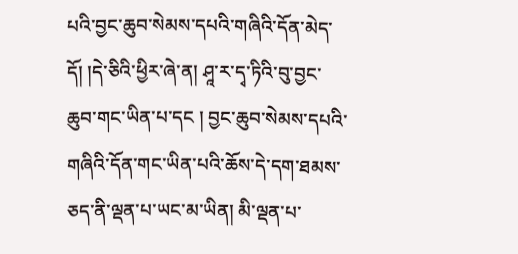པའི་བྱང་ཆུབ་སེམས་དཔའི་གཞིའི་དོན་མེད་དོ། །དེ་ཅིའི་ཕྱིར་ཞེ་ན། ཤཱ་ར་དྭ་ཏིའི་བུ་བྱང་ཆུབ་གང་ཡིན་པ་དང ། བྱང་ཆུབ་སེམས་དཔའི་གཞིའི་དོན་གང་ཡིན་པའི་ཆོས་དེ་དག་ཐམས་ཅད་ནི་ལྡན་པ་ཡང་མ་ཡིན། མི་ལྡན་པ་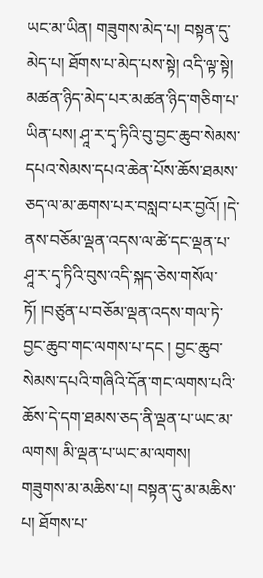ཡང་མ་ཡིན། གཟུགས་མེད་པ། བསྟན་དུ་མེད་པ། ཐོགས་པ་མེད་པས་སྟེ། འདི་ལྟ་སྟེ། མཚན་ཉིད་མེད་པར་མཚན་ཉིད་གཅིག་པ་ཡིན་པས། ཤཱ་ར་དྭ་ཏིའི་བུ་བྱང་ཆུབ་སེམས་དཔའ་སེམས་དཔའ་ཆེན་པོས་ཆོས་ཐམས་ཅད་ལ་མ་ཆགས་པར་བསླབ་པར་བྱའོ། །དེ་ནས་བཅོམ་ལྡན་འདས་ལ་ཚེ་དང་ལྡན་པ་ཤཱ་ར་དྭ་ཏིའི་བུས་འདི་སྐད་ཅེས་གསོལ་ཏོ། །བཙུན་པ་བཅོམ་ལྡན་འདས་གལ་ཏེ་བྱང་ཆུབ་གང་ལགས་པ་དང ། བྱང་ཆུབ་སེམས་དཔའི་གཞིའི་དོན་གང་ལགས་པའི་ཆོས་དེ་དག་ཐམས་ཅད་ནི་ལྡན་པ་ཡང་མ་ལགས། མི་ལྡན་པ་ཡང་མ་ལགས། གཟུགས་མ་མཆིས་པ། བསྟན་དུ་མ་མཆིས་པ། ཐོགས་པ་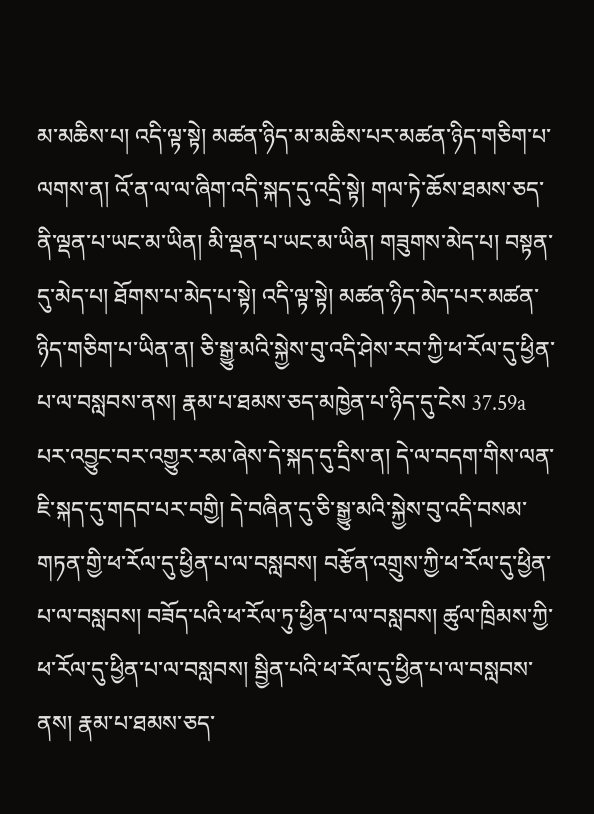མ་མཆིས་པ། འདི་ལྟ་སྟེ། མཚན་ཉིད་མ་མཆིས་པར་མཚན་ཉིད་གཅིག་པ་ལགས་ན། འོ་ན་ལ་ལ་ཞིག་འདི་སྐད་དུ་འདྲི་སྟེ། གལ་ཏེ་ཆོས་ཐམས་ཅད་ནི་ལྡན་པ་ཡང་མ་ཡིན། མི་ལྡན་པ་ཡང་མ་ཡིན། གཟུགས་མེད་པ། བསྟན་དུ་མེད་པ། ཐོགས་པ་མེད་པ་སྟེ། འདི་ལྟ་སྟེ། མཚན་ཉིད་མེད་པར་མཚན་ཉིད་གཅིག་པ་ཡིན་ན། ཅི་སྒྱུ་མའི་སྐྱེས་བུ་འདི་ཤེས་རབ་ཀྱི་ཕ་རོལ་དུ་ཕྱིན་པ་ལ་བསླབས་ནས། རྣམ་པ་ཐམས་ཅད་མཁྱེན་པ་ཉིད་དུ་ངེས 37.59a པར་འབྱུང་བར་འགྱུར་རམ་ཞེས་དེ་སྐད་དུ་དྲིས་ན། དེ་ལ་བདག་གིས་ལན་ཇི་སྐད་དུ་གདབ་པར་བགྱི། དེ་བཞིན་དུ་ཅི་སྒྱུ་མའི་སྐྱེས་བུ་འདི་བསམ་གཏན་གྱི་ཕ་རོལ་དུ་ཕྱིན་པ་ལ་བསླབས། བརྩོན་འགྲུས་ཀྱི་ཕ་རོལ་དུ་ཕྱིན་པ་ལ་བསླབས། བཟོད་པའི་ཕ་རོལ་ཏུ་ཕྱིན་པ་ལ་བསླབས། ཚུལ་ཁྲིམས་ཀྱི་ཕ་རོལ་དུ་ཕྱིན་པ་ལ་བསླབས། སྦྱིན་པའི་ཕ་རོལ་དུ་ཕྱིན་པ་ལ་བསླབས་ནས། རྣམ་པ་ཐམས་ཅད་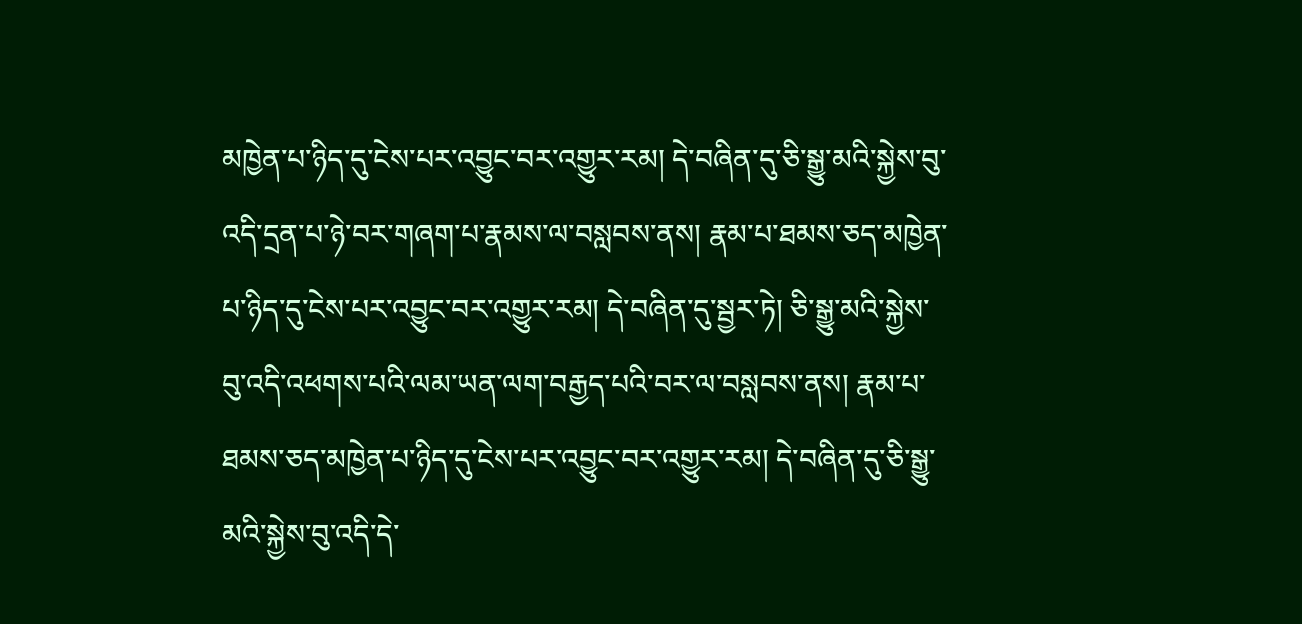མཁྱེན་པ་ཉིད་དུ་ངེས་པར་འབྱུང་བར་འགྱུར་རམ། དེ་བཞིན་དུ་ཅི་སྒྱུ་མའི་སྐྱེས་བུ་འདི་དྲན་པ་ཉེ་བར་གཞག་པ་རྣམས་ལ་བསླབས་ནས། རྣམ་པ་ཐམས་ཅད་མཁྱེན་པ་ཉིད་དུ་ངེས་པར་འབྱུང་བར་འགྱུར་རམ། དེ་བཞིན་དུ་སྦྱར་ཏེ། ཅི་སྒྱུ་མའི་སྐྱེས་བུ་འདི་འཕགས་པའི་ལམ་ཡན་ལག་བརྒྱད་པའི་བར་ལ་བསླབས་ནས། རྣམ་པ་ཐམས་ཅད་མཁྱེན་པ་ཉིད་དུ་ངེས་པར་འབྱུང་བར་འགྱུར་རམ། དེ་བཞིན་དུ་ཅི་སྒྱུ་མའི་སྐྱེས་བུ་འདི་དེ་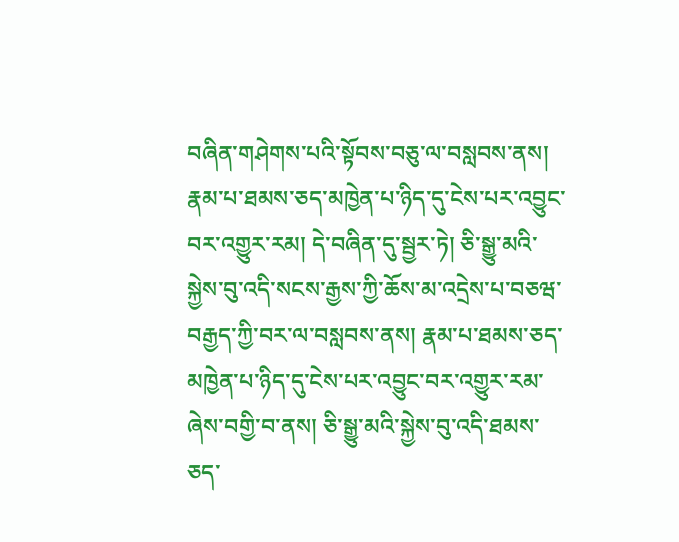བཞིན་གཤེགས་པའི་སྟོབས་བཅུ་ལ་བསླབས་ནས། རྣམ་པ་ཐམས་ཅད་མཁྱེན་པ་ཉིད་དུ་ངེས་པར་འབྱུང་བར་འགྱུར་རམ། དེ་བཞིན་དུ་སྦྱར་ཏེ། ཅི་སྒྱུ་མའི་སྐྱེས་བུ་འདི་སངས་རྒྱས་ཀྱི་ཆོས་མ་འདྲེས་པ་བཅཝ་བརྒྱད་ཀྱི་བར་ལ་བསླབས་ནས། རྣམ་པ་ཐམས་ཅད་མཁྱེན་པ་ཉིད་དུ་ངེས་པར་འབྱུང་བར་འགྱུར་རམ་ཞེས་བགྱི་བ་ནས། ཅི་སྒྱུ་མའི་སྐྱེས་བུ་འདི་ཐམས་ཅད་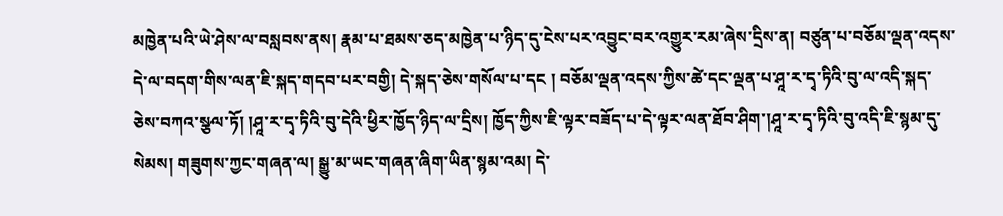མཁྱེན་པའི་ཡེ་ཤེས་ལ་བསླབས་ནས། རྣམ་པ་ཐམས་ཅད་མཁྱེན་པ་ཉིད་དུ་ངེས་པར་འབྱུང་བར་འགྱུར་རམ་ཞེས་དྲིས་ན། བཙུན་པ་བཅོམ་ལྡན་འདས་དེ་ལ་བདག་གིས་ལན་ཇི་སྐད་གདབ་པར་བགྱི། དེ་སྐད་ཅེས་གསོལ་པ་དང ། བཅོམ་ལྡན་འདས་ཀྱིས་ཚེ་དང་ལྡན་པ་ཤཱ་ར་དྭ་ཏིའི་བུ་ལ་འདི་སྐད་ཅེས་བཀའ་སྩལ་ཏོ། །ཤཱ་ར་དྭ་ཏིའི་བུ་དེའི་ཕྱིར་ཁྱོད་ཉིད་ལ་དྲིས། ཁྱོད་ཀྱིས་ཇི་ལྟར་བཟོད་པ་དེ་ལྟར་ལན་ཐོབ་ཤིག་།ཤཱ་ར་དྭ་ཏིའི་བུ་འདི་ཇི་སྙམ་དུ་སེམས། གཟུགས་ཀྱང་གཞན་ལ། སྒྱུ་མ་ཡང་གཞན་ཞིག་ཡིན་སྙམ་འམ། དེ་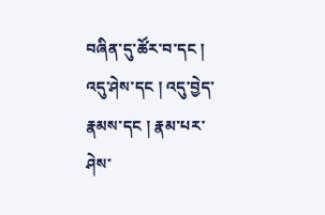བཞིན་དུ་ཚོར་བ་དང ། འདུ་ཤེས་དང ། འདུ་བྱེད་རྣམས་དང ། རྣམ་པར་ཤེས་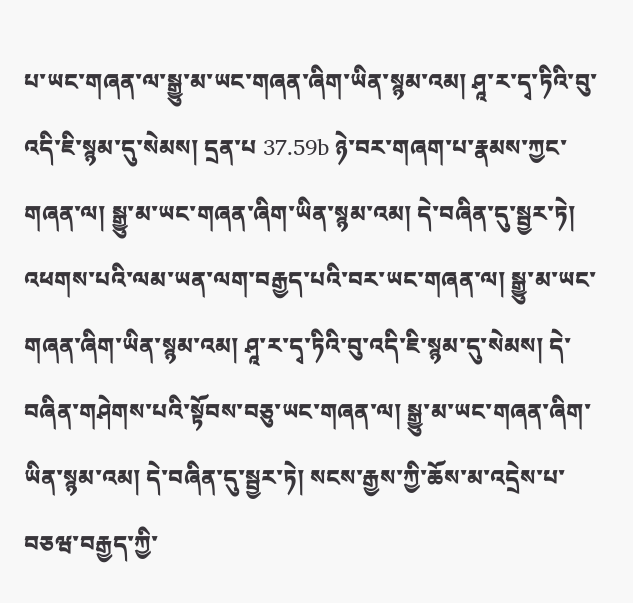པ་ཡང་གཞན་ལ་སྒྱུ་མ་ཡང་གཞན་ཞིག་ཡིན་སྙམ་འམ། ཤཱ་ར་དྭ་ཏིའི་བུ་འདི་ཇི་སྙམ་དུ་སེམས། དྲན་པ 37.59b ཉེ་བར་གཞག་པ་རྣམས་ཀྱང་གཞན་ལ། སྒྱུ་མ་ཡང་གཞན་ཞིག་ཡིན་སྙམ་འམ། དེ་བཞིན་དུ་སྦྱར་ཏེ། འཕགས་པའི་ལམ་ཡན་ལག་བརྒྱད་པའི་བར་ཡང་གཞན་ལ། སྒྱུ་མ་ཡང་གཞན་ཞིག་ཡིན་སྙམ་འམ། ཤཱ་ར་དྭ་ཏིའི་བུ་འདི་ཇི་སྙམ་དུ་སེམས། དེ་བཞིན་གཤེགས་པའི་སྟོབས་བཅུ་ཡང་གཞན་ལ། སྒྱུ་མ་ཡང་གཞན་ཞིག་ཡིན་སྙམ་འམ། དེ་བཞིན་དུ་སྦྱར་ཏེ། སངས་རྒྱས་ཀྱི་ཆོས་མ་འདྲེས་པ་བཅཝ་བརྒྱད་ཀྱི་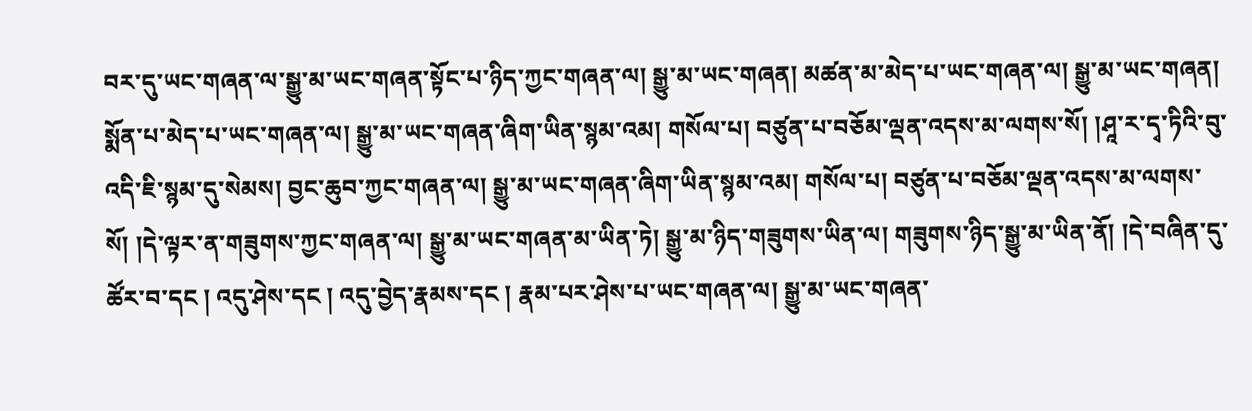བར་དུ་ཡང་གཞན་ལ་སྒྱུ་མ་ཡང་གཞན་སྟོང་པ་ཉིད་ཀྱང་གཞན་ལ། སྒྱུ་མ་ཡང་གཞན། མཚན་མ་མེད་པ་ཡང་གཞན་ལ། སྒྱུ་མ་ཡང་གཞན། སྨོན་པ་མེད་པ་ཡང་གཞན་ལ། སྒྱུ་མ་ཡང་གཞན་ཞིག་ཡིན་སྙམ་འམ། གསོལ་པ། བཙུན་པ་བཅོམ་ལྡན་འདས་མ་ལགས་སོ། །ཤཱ་ར་དྭ་ཏིའི་བུ་འདི་ཇི་སྙམ་དུ་སེམས། བྱང་ཆུབ་ཀྱང་གཞན་ལ། སྒྱུ་མ་ཡང་གཞན་ཞིག་ཡིན་སྙམ་འམ། གསོལ་པ། བཙུན་པ་བཅོམ་ལྡན་འདས་མ་ལགས་སོ། །དེ་ལྟར་ན་གཟུགས་ཀྱང་གཞན་ལ། སྒྱུ་མ་ཡང་གཞན་མ་ཡིན་ཏེ། སྒྱུ་མ་ཉིད་གཟུགས་ཡིན་ལ། གཟུགས་ཉིད་སྒྱུ་མ་ཡིན་ནོ། །དེ་བཞིན་དུ་ཚོར་བ་དང ། འདུ་ཤེས་དང ། འདུ་བྱེད་རྣམས་དང ། རྣམ་པར་ཤེས་པ་ཡང་གཞན་ལ། སྒྱུ་མ་ཡང་གཞན་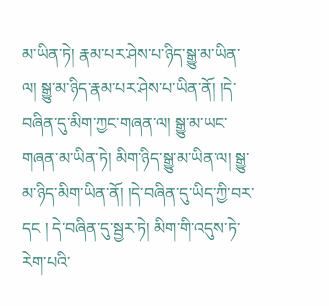མ་ཡིན་ཏེ། རྣམ་པར་ཤེས་པ་ཉིད་སྒྱུ་མ་ཡིན་ལ། སྒྱུ་མ་ཉིད་རྣམ་པར་ཤེས་པ་ཡིན་ནོ། །དེ་བཞིན་དུ་མིག་ཀྱང་གཞན་ལ། སྒྱུ་མ་ཡང་གཞན་མ་ཡིན་ཏེ། མིག་ཉིད་སྒྱུ་མ་ཡིན་ལ། སྒྱུ་མ་ཉིད་མིག་ཡིན་ནོ། །དེ་བཞིན་དུ་ཡིད་ཀྱི་བར་དང ། དེ་བཞིན་དུ་སྦྱར་ཏེ། མིག་གི་འདུས་ཏེ་རེག་པའི་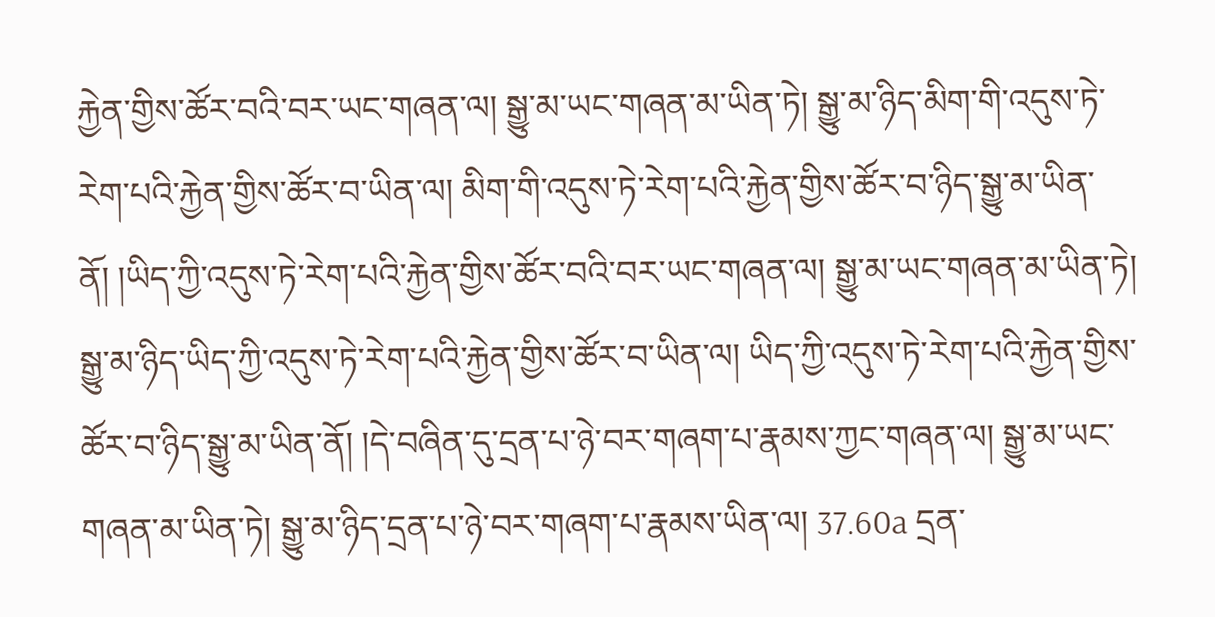རྐྱེན་གྱིས་ཚོར་བའི་བར་ཡང་གཞན་ལ། སྒྱུ་མ་ཡང་གཞན་མ་ཡིན་ཏེ། སྒྱུ་མ་ཉིད་མིག་གི་འདུས་ཏེ་རེག་པའི་རྐྱེན་གྱིས་ཚོར་བ་ཡིན་ལ། མིག་གི་འདུས་ཏེ་རེག་པའི་རྐྱེན་གྱིས་ཚོར་བ་ཉིད་སྒྱུ་མ་ཡིན་ནོ། །ཡིད་ཀྱི་འདུས་ཏེ་རེག་པའི་རྐྱེན་གྱིས་ཚོར་བའི་བར་ཡང་གཞན་ལ། སྒྱུ་མ་ཡང་གཞན་མ་ཡིན་ཏེ། སྒྱུ་མ་ཉིད་ཡིད་ཀྱི་འདུས་ཏེ་རེག་པའི་རྐྱེན་གྱིས་ཚོར་བ་ཡིན་ལ། ཡིད་ཀྱི་འདུས་ཏེ་རེག་པའི་རྐྱེན་གྱིས་ཚོར་བ་ཉིད་སྒྱུ་མ་ཡིན་ནོ། །དེ་བཞིན་དུ་དྲན་པ་ཉེ་བར་གཞག་པ་རྣམས་ཀྱང་གཞན་ལ། སྒྱུ་མ་ཡང་གཞན་མ་ཡིན་ཏེ། སྒྱུ་མ་ཉིད་དྲན་པ་ཉེ་བར་གཞག་པ་རྣམས་ཡིན་ལ། 37.60a དྲན་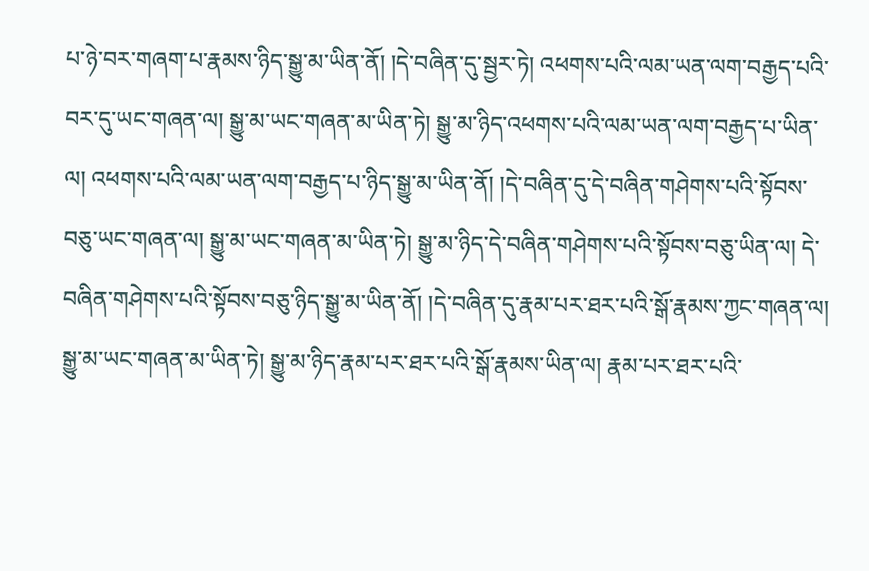པ་ཉེ་བར་གཞག་པ་རྣམས་ཉིད་སྒྱུ་མ་ཡིན་ནོ། །དེ་བཞིན་དུ་སྦྱར་ཏེ། འཕགས་པའི་ལམ་ཡན་ལག་བརྒྱད་པའི་བར་དུ་ཡང་གཞན་ལ། སྒྱུ་མ་ཡང་གཞན་མ་ཡིན་ཏེ། སྒྱུ་མ་ཉིད་འཕགས་པའི་ལམ་ཡན་ལག་བརྒྱད་པ་ཡིན་ལ། འཕགས་པའི་ལམ་ཡན་ལག་བརྒྱད་པ་ཉིད་སྒྱུ་མ་ཡིན་ནོ། །དེ་བཞིན་དུ་དེ་བཞིན་གཤེགས་པའི་སྟོབས་བཅུ་ཡང་གཞན་ལ། སྒྱུ་མ་ཡང་གཞན་མ་ཡིན་ཏེ། སྒྱུ་མ་ཉིད་དེ་བཞིན་གཤེགས་པའི་སྟོབས་བཅུ་ཡིན་ལ། དེ་བཞིན་གཤེགས་པའི་སྟོབས་བཅུ་ཉིད་སྒྱུ་མ་ཡིན་ནོ། །དེ་བཞིན་དུ་རྣམ་པར་ཐར་པའི་སྒོ་རྣམས་ཀྱང་གཞན་ལ། སྒྱུ་མ་ཡང་གཞན་མ་ཡིན་ཏེ། སྒྱུ་མ་ཉིད་རྣམ་པར་ཐར་པའི་སྒོ་རྣམས་ཡིན་ལ། རྣམ་པར་ཐར་པའི་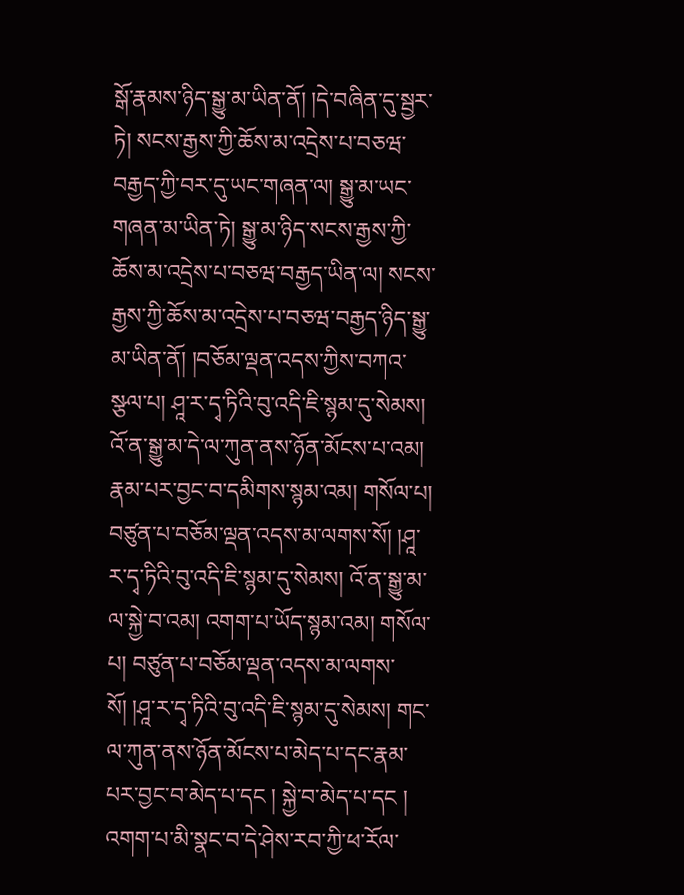སྒོ་རྣམས་ཉིད་སྒྱུ་མ་ཡིན་ནོ། །དེ་བཞིན་དུ་སྦྱར་ཏེ། སངས་རྒྱས་ཀྱི་ཆོས་མ་འདྲེས་པ་བཅཝ་བརྒྱད་ཀྱི་བར་དུ་ཡང་གཞན་ལ། སྒྱུ་མ་ཡང་གཞན་མ་ཡིན་ཏེ། སྒྱུ་མ་ཉིད་སངས་རྒྱས་ཀྱི་ཆོས་མ་འདྲེས་པ་བཅཝ་བརྒྱད་ཡིན་ལ། སངས་རྒྱས་ཀྱི་ཆོས་མ་འདྲེས་པ་བཅཝ་བརྒྱད་ཉིད་སྒྱུ་མ་ཡིན་ནོ། །བཅོམ་ལྡན་འདས་ཀྱིས་བཀའ་སྩལ་པ། ཤཱ་ར་དྭ་ཏིའི་བུ་འདི་ཇི་སྙམ་དུ་སེམས། འོ་ན་སྒྱུ་མ་དེ་ལ་ཀུན་ནས་ཉོན་མོངས་པ་འམ། རྣམ་པར་བྱང་བ་དམིགས་སྙམ་འམ། གསོལ་པ། བཙུན་པ་བཅོམ་ལྡན་འདས་མ་ལགས་སོ། །ཤཱ་ར་དྭ་ཏིའི་བུ་འདི་ཇི་སྙམ་དུ་སེམས། འོ་ན་སྒྱུ་མ་ལ་སྐྱེ་བ་འམ། འགག་པ་ཡོད་སྙམ་འམ། གསོལ་པ། བཙུན་པ་བཅོམ་ལྡན་འདས་མ་ལགས་སོ། །ཤཱ་ར་དྭ་ཏིའི་བུ་འདི་ཇི་སྙམ་དུ་སེམས། གང་ལ་ཀུན་ནས་ཉོན་མོངས་པ་མེད་པ་དང་རྣམ་པར་བྱང་བ་མེད་པ་དང ། སྐྱེ་བ་མེད་པ་དང ། འགག་པ་མི་སྣང་བ་དེ་ཤེས་རབ་ཀྱི་ཕ་རོལ་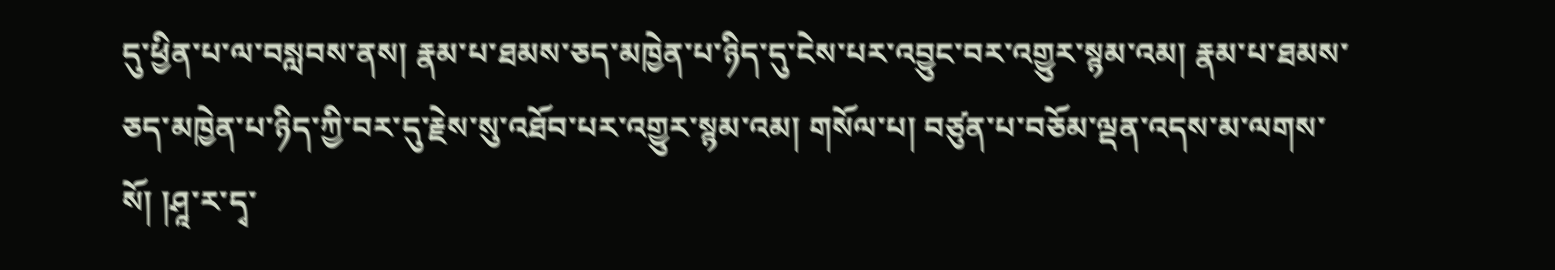དུ་ཕྱིན་པ་ལ་བསླབས་ནས། རྣམ་པ་ཐམས་ཅད་མཁྱེན་པ་ཉིད་དུ་ངེས་པར་འབྱུང་བར་འགྱུར་སྙམ་འམ། རྣམ་པ་ཐམས་ཅད་མཁྱེན་པ་ཉིད་ཀྱི་བར་དུ་རྗེས་སུ་འཐོབ་པར་འགྱུར་སྙམ་འམ། གསོལ་པ། བཙུན་པ་བཅོམ་ལྡན་འདས་མ་ལགས་སོ། །ཤཱ་ར་དྭ་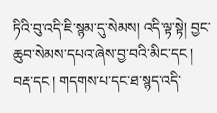ཏིའི་བུ་འདི་ཇི་སྙམ་དུ་སེམས། འདི་ལྟ་སྟེ། བྱང་ཆུབ་སེམས་དཔའ་ཞེས་བྱ་བའི་མིང་དང ། བརྡ་དང ། གདགས་པ་དང་ཐ་སྙད་འདི་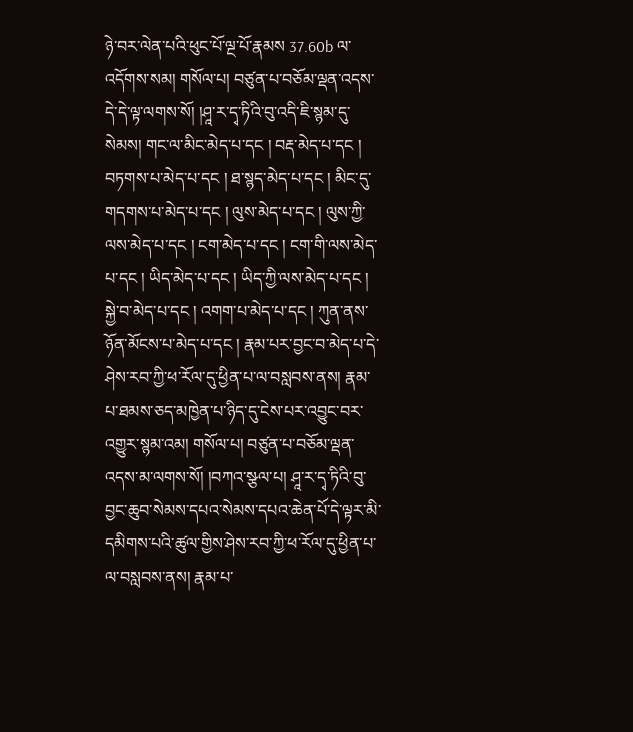ཉེ་བར་ལེན་པའི་ཕུང་པོ་ལྔ་པོ་རྣམས 37.60b ལ་འདོགས་སམ། གསོལ་པ། བཙུན་པ་བཅོམ་ལྡན་འདས་དེ་དེ་ལྟ་ལགས་སོ། །ཤཱ་ར་དྭ་ཏིའི་བུ་འདི་ཇི་སྙམ་དུ་སེམས། གང་ལ་མིང་མེད་པ་དང ། བརྡ་མེད་པ་དང ། བཏགས་པ་མེད་པ་དང ། ཐ་སྙད་མེད་པ་དང ། མིང་དུ་གདགས་པ་མེད་པ་དང ། ལུས་མེད་པ་དང ། ལུས་ཀྱི་ལས་མེད་པ་དང ། ངག་མེད་པ་དང ། ངག་གི་ལས་མེད་པ་དང ། ཡིད་མེད་པ་དང ། ཡིད་ཀྱི་ལས་མེད་པ་དང ། སྐྱེ་བ་མེད་པ་དང ། འགག་པ་མེད་པ་དང ། ཀུན་ནས་ཉོན་མོངས་པ་མེད་པ་དང ། རྣམ་པར་བྱང་བ་མེད་པ་དེ་ཤེས་རབ་ཀྱི་ཕ་རོལ་དུ་ཕྱིན་པ་ལ་བསླབས་ནས། རྣམ་པ་ཐམས་ཅད་མཁྱེན་པ་ཉིད་དུ་ངེས་པར་འབྱུང་བར་འགྱུར་སྙམ་འམ། གསོལ་པ། བཙུན་པ་བཅོམ་ལྡན་འདས་མ་ལགས་སོ། །བཀའ་སྩལ་པ། ཤཱ་ར་དྭ་ཏིའི་བུ་བྱང་ཆུབ་སེམས་དཔའ་སེམས་དཔའ་ཆེན་པོ་དེ་ལྟར་མི་དམིགས་པའི་ཚུལ་གྱིས་ཤེས་རབ་ཀྱི་ཕ་རོལ་དུ་ཕྱིན་པ་ལ་བསླབས་ནས། རྣམ་པ་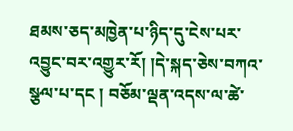ཐམས་ཅད་མཁྱེན་པ་ཉིད་དུ་ངེས་པར་འབྱུང་བར་འགྱུར་རོ། །དེ་སྐད་ཅེས་བཀའ་སྩལ་པ་དང ། བཅོམ་ལྡན་འདས་ལ་ཚེ་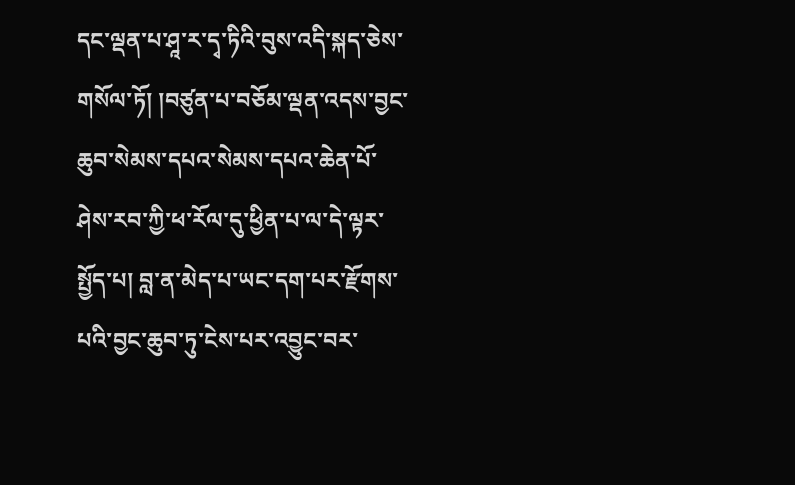དང་ལྡན་པ་ཤཱ་ར་དྭ་ཏིའི་བུས་འདི་སྐད་ཅེས་གསོལ་ཏོ། །བཙུན་པ་བཅོམ་ལྡན་འདས་བྱང་ཆུབ་སེམས་དཔའ་སེམས་དཔའ་ཆེན་པོ་ཤེས་རབ་ཀྱི་ཕ་རོལ་དུ་ཕྱིན་པ་ལ་དེ་ལྟར་སྤྱོད་པ། བླ་ན་མེད་པ་ཡང་དག་པར་རྫོགས་པའི་བྱང་ཆུབ་ཏུ་ངེས་པར་འབྱུང་བར་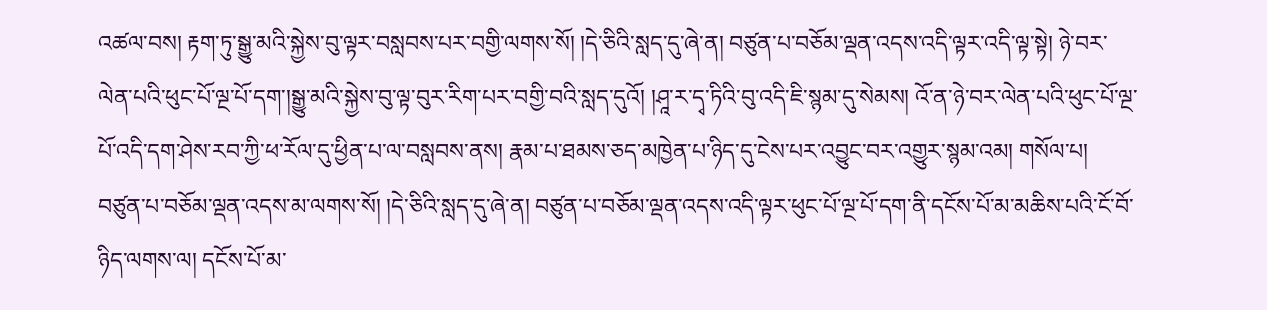འཚལ་བས། རྟག་ཏུ་སྒྱུ་མའི་སྐྱེས་བུ་ལྟར་བསླབས་པར་བགྱི་ལགས་སོ། །དེ་ཅིའི་སླད་དུ་ཞེ་ན། བཙུན་པ་བཅོམ་ལྡན་འདས་འདི་ལྟར་འདི་ལྟ་སྟེ། ཉེ་བར་ལེན་པའི་ཕུང་པོ་ལྔ་པོ་དག་།སྒྱུ་མའི་སྐྱེས་བུ་ལྟ་བུར་རིག་པར་བགྱི་བའི་སླད་དུའོ། །ཤཱ་ར་དྭ་ཏིའི་བུ་འདི་ཇི་སྙམ་དུ་སེམས། འོ་ན་ཉེ་བར་ལེན་པའི་ཕུང་པོ་ལྔ་པོ་འདི་དག་ཤེས་རབ་ཀྱི་ཕ་རོལ་དུ་ཕྱིན་པ་ལ་བསླབས་ནས། རྣམ་པ་ཐམས་ཅད་མཁྱེན་པ་ཉིད་དུ་ངེས་པར་འབྱུང་བར་འགྱུར་སྙམ་འམ། གསོལ་པ། བཙུན་པ་བཅོམ་ལྡན་འདས་མ་ལགས་སོ། །དེ་ཅིའི་སླད་དུ་ཞེ་ན། བཙུན་པ་བཅོམ་ལྡན་འདས་འདི་ལྟར་ཕུང་པོ་ལྔ་པོ་དག་ནི་དངོས་པོ་མ་མཆིས་པའི་ངོ་བོ་ཉིད་ལགས་ལ། དངོས་པོ་མ་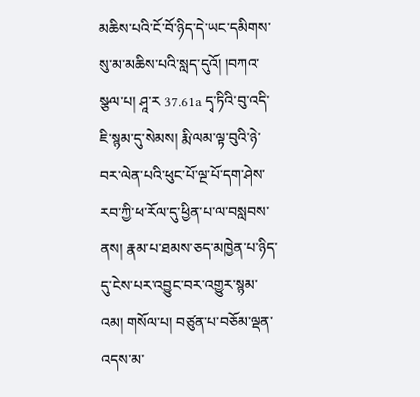མཆིས་པའི་ངོ་བོ་ཉིད་དེ་ཡང་དམིགས་སུ་མ་མཆིས་པའི་སླད་དུའོ། །བཀའ་སྩལ་པ། ཤཱ་ར 37.61a དྭ་ཏིའི་བུ་འདི་ཇི་སྙམ་དུ་སེམས། རྨི་ལམ་ལྟ་བུའི་ཉེ་བར་ལེན་པའི་ཕུང་པོ་ལྔ་པོ་དག་ཤེས་རབ་ཀྱི་ཕ་རོལ་དུ་ཕྱིན་པ་ལ་བསླབས་ནས། རྣམ་པ་ཐམས་ཅད་མཁྱེན་པ་ཉིད་དུ་ངེས་པར་འབྱུང་བར་འགྱུར་སྙམ་འམ། གསོལ་པ། བཙུན་པ་བཅོམ་ལྡན་འདས་མ་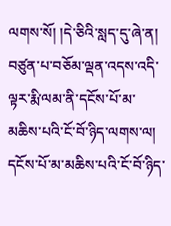ལགས་སོ། །དེ་ཅིའི་སླད་དུ་ཞེ་ན། བཙུན་པ་བཅོམ་ལྡན་འདས་འདི་ལྟར་རྨི་ལམ་ནི་དངོས་པོ་མ་མཆིས་པའི་ངོ་བོ་ཉིད་ལགས་ལ། དངོས་པོ་མ་མཆིས་པའི་ངོ་བོ་ཉིད་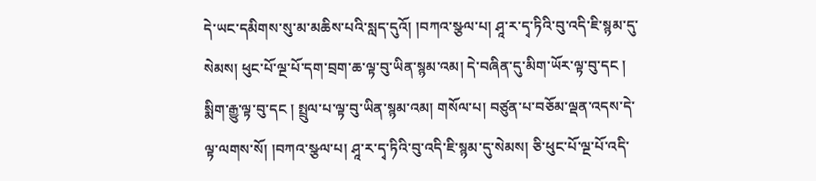དེ་ཡང་དམིགས་སུ་མ་མཆིས་པའི་སླད་དུའོ། །བཀའ་སྩལ་པ། ཤཱ་ར་དྭ་ཏིའི་བུ་འདི་ཇི་སྙམ་དུ་སེམས། ཕུང་པོ་ལྔ་པོ་དག་བྲག་ཆ་ལྟ་བུ་ཡིན་སྙམ་འམ། དེ་བཞིན་དུ་མིག་ཡོར་ལྟ་བུ་དང ། སྨིག་རྒྱུ་ལྟ་བུ་དང ། སྤྲུལ་པ་ལྟ་བུ་ཡིན་སྙམ་འམ། གསོལ་པ། བཙུན་པ་བཅོམ་ལྡན་འདས་དེ་ལྟ་ལགས་སོ། །བཀའ་སྩལ་པ། ཤཱ་ར་དྭ་ཏིའི་བུ་འདི་ཇི་སྙམ་དུ་སེམས། ཅི་ཕུང་པོ་ལྔ་པོ་འདི་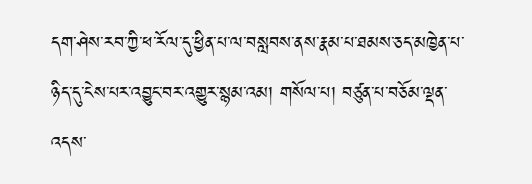དག་ཤེས་རབ་ཀྱི་ཕ་རོལ་དུ་ཕྱིན་པ་ལ་བསླབས་ནས་རྣམ་པ་ཐམས་ཅད་མཁྱེན་པ་ཉིད་དུ་ངེས་པར་འབྱུང་བར་འགྱུར་སྙམ་འམ། གསོལ་པ། བཙུན་པ་བཅོམ་ལྡན་འདས་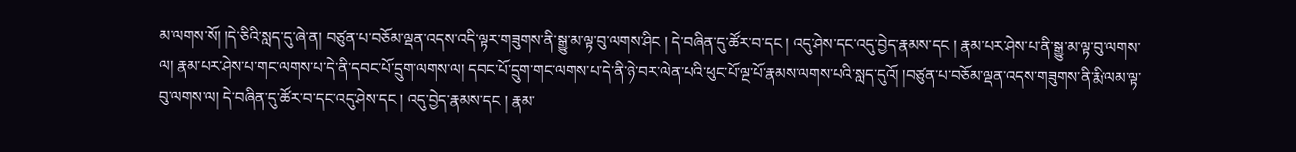མ་ལགས་སོ། །དེ་ཅིའི་སླད་དུ་ཞེ་ན། བཙུན་པ་བཅོམ་ལྡན་འདས་འདི་ལྟར་གཟུགས་ནི་སྒྱུ་མ་ལྟ་བུ་ལགས་ཤིང ། དེ་བཞིན་དུ་ཚོར་བ་དང ། འདུ་ཤེས་དང་འདུ་བྱེད་རྣམས་དང ། རྣམ་པར་ཤེས་པ་ནི་སྒྱུ་མ་ལྟ་བུ་ལགས་ལ། རྣམ་པར་ཤེས་པ་གང་ལགས་པ་དེ་ནི་དབང་པོ་དྲུག་ལགས་ལ། དབང་པོ་དྲུག་གང་ལགས་པ་དེ་ནི་ཉེ་བར་ལེན་པའི་ཕུང་པོ་ལྔ་པོ་རྣམས་ལགས་པའི་སླད་དུའོ། །བཙུན་པ་བཅོམ་ལྡན་འདས་གཟུགས་ནི་རྨི་ལམ་ལྟ་བུ་ལགས་ལ། དེ་བཞིན་དུ་ཚོར་བ་དང་འདུ་ཤེས་དང ། འདུ་བྱེད་རྣམས་དང ། རྣམ་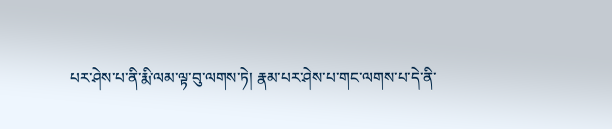པར་ཤེས་པ་ནི་རྨི་ལམ་ལྟ་བུ་ལགས་ཏེ། རྣམ་པར་ཤེས་པ་གང་ལགས་པ་དེ་ནི་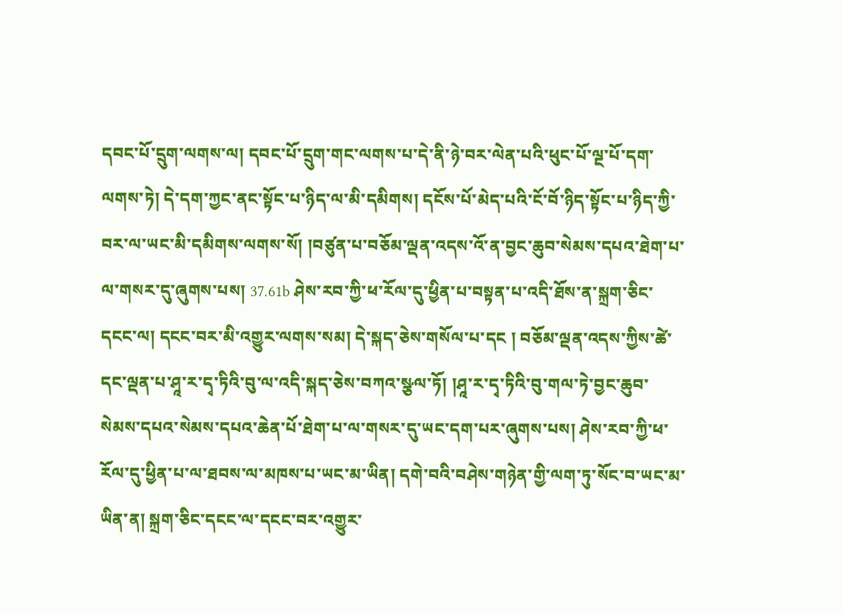དབང་པོ་དྲུག་ལགས་ལ། དབང་པོ་དྲུག་གང་ལགས་པ་དེ་ནི་ཉེ་བར་ལེན་པའི་ཕུང་པོ་ལྔ་པོ་དག་ལགས་ཏེ། དེ་དག་ཀྱང་ནང་སྟོང་པ་ཉིད་ལ་མི་དམིགས། དངོས་པོ་མེད་པའི་ངོ་བོ་ཉིད་སྟོང་པ་ཉིད་ཀྱི་བར་ལ་ཡང་མི་དམིགས་ལགས་སོ། །བཙུན་པ་བཅོམ་ལྡན་འདས་འོ་ན་བྱང་ཆུབ་སེམས་དཔའ་ཐེག་པ་ལ་གསར་དུ་ཞུགས་པས། 37.61b ཤེས་རབ་ཀྱི་ཕ་རོལ་དུ་ཕྱིན་པ་བསྟན་པ་འདི་ཐོས་ན་སྐྲག་ཅིང་དངང་ལ། དངང་བར་མི་འགྱུར་ལགས་སམ། དེ་སྐད་ཅེས་གསོལ་པ་དང ། བཅོམ་ལྡན་འདས་ཀྱིས་ཚེ་དང་ལྡན་པ་ཤཱ་ར་དྭ་ཏིའི་བུ་ལ་འདི་སྐད་ཅེས་བཀའ་སྩལ་ཏོ། །ཤཱ་ར་དྭ་ཏིའི་བུ་གལ་ཏེ་བྱང་ཆུབ་སེམས་དཔའ་སེམས་དཔའ་ཆེན་པོ་ཐེག་པ་ལ་གསར་དུ་ཡང་དག་པར་ཞུགས་པས། ཤེས་རབ་ཀྱི་ཕ་རོལ་དུ་ཕྱིན་པ་ལ་ཐབས་ལ་མཁས་པ་ཡང་མ་ཡིན། དགེ་བའི་བཤེས་གཉེན་གྱི་ལག་ཏུ་སོང་བ་ཡང་མ་ཡིན་ན། སྐྲག་ཅིང་དངང་ལ་དངང་བར་འགྱུར་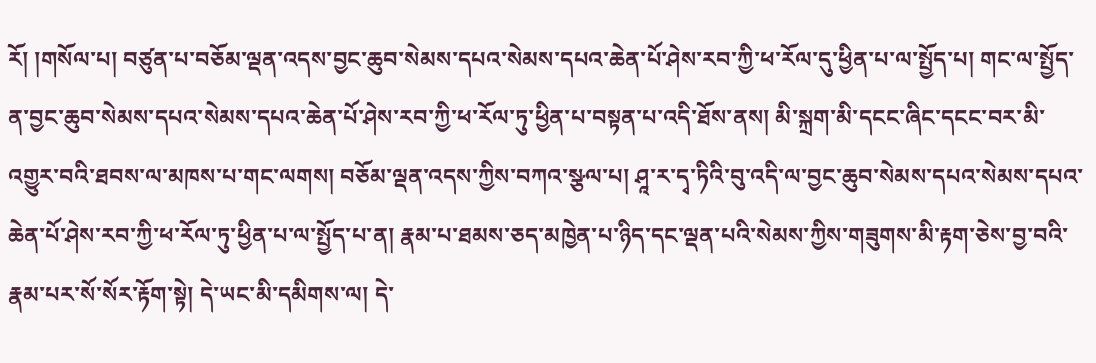རོ། །གསོལ་པ། བཙུན་པ་བཅོམ་ལྡན་འདས་བྱང་ཆུབ་སེམས་དཔའ་སེམས་དཔའ་ཆེན་པོ་ཤེས་རབ་ཀྱི་ཕ་རོལ་དུ་ཕྱིན་པ་ལ་སྤྱོད་པ། གང་ལ་སྤྱོད་ན་བྱང་ཆུབ་སེམས་དཔའ་སེམས་དཔའ་ཆེན་པོ་ཤེས་རབ་ཀྱི་ཕ་རོལ་ཏུ་ཕྱིན་པ་བསྟན་པ་འདི་ཐོས་ནས། མི་སྐྲག་མི་དངང་ཞིང་དངང་བར་མི་འགྱུར་བའི་ཐབས་ལ་མཁས་པ་གང་ལགས། བཅོམ་ལྡན་འདས་ཀྱིས་བཀའ་སྩལ་པ། ཤཱ་ར་དྭ་ཏིའི་བུ་འདི་ལ་བྱང་ཆུབ་སེམས་དཔའ་སེམས་དཔའ་ཆེན་པོ་ཤེས་རབ་ཀྱི་ཕ་རོལ་ཏུ་ཕྱིན་པ་ལ་སྤྱོད་པ་ན། རྣམ་པ་ཐམས་ཅད་མཁྱེན་པ་ཉིད་དང་ལྡན་པའི་སེམས་ཀྱིས་གཟུགས་མི་རྟག་ཅེས་བྱ་བའི་རྣམ་པར་སོ་སོར་རྟོག་སྟེ། དེ་ཡང་མི་དམིགས་ལ། དེ་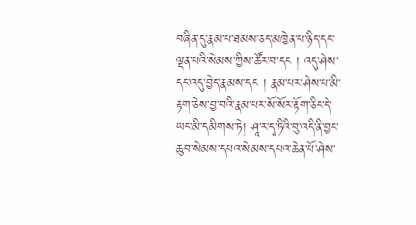བཞིན་དུ་རྣམ་པ་ཐམས་ཅད་མཁྱེན་པ་ཉིད་དང་ལྡན་པའི་སེམས་ཀྱིས་ཚོར་བ་དང ། འདུ་ཤེས་དང་འདུ་བྱེད་རྣམས་དང ། རྣམ་པར་ཤེས་པ་མི་རྟག་ཅེས་བྱ་བའི་རྣམ་པར་སོ་སོར་རྟོག་ཅིང་དེ་ཡང་མི་དམིགས་ཏེ། ཤཱ་ར་དྭ་ཏིའི་བུ་འདི་ནི་བྱང་ཆུབ་སེམས་དཔའ་སེམས་དཔའ་ཆེན་པོ་ཤེས་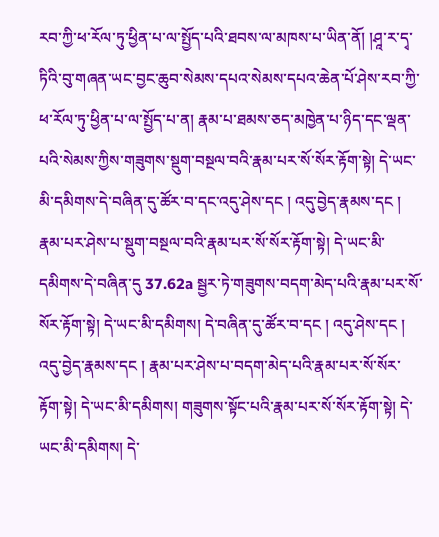རབ་ཀྱི་ཕ་རོལ་ཏུ་ཕྱིན་པ་ལ་སྤྱོད་པའི་ཐབས་ལ་མཁས་པ་ཡིན་ནོ། །ཤཱ་ར་དྭ་ཏིའི་བུ་གཞན་ཡང་བྱང་ཆུབ་སེམས་དཔའ་སེམས་དཔའ་ཆེན་པོ་ཤེས་རབ་ཀྱི་ཕ་རོལ་ཏུ་ཕྱིན་པ་ལ་སྤྱོད་པ་ན། རྣམ་པ་ཐམས་ཅད་མཁྱེན་པ་ཉིད་དང་ལྡན་པའི་སེམས་ཀྱིས་གཟུགས་སྡུག་བསྔལ་བའི་རྣམ་པར་སོ་སོར་རྟོག་སྟེ། དེ་ཡང་མི་དམིགས་དེ་བཞིན་དུ་ཚོར་བ་དང་འདུ་ཤེས་དང ། འདུ་བྱེད་རྣམས་དང ། རྣམ་པར་ཤེས་པ་སྡུག་བསྔལ་བའི་རྣམ་པར་སོ་སོར་རྟོག་སྟེ། དེ་ཡང་མི་དམིགས་དེ་བཞིན་དུ 37.62a སྦྱར་ཏེ་གཟུགས་བདག་མེད་པའི་རྣམ་པར་སོ་སོར་རྟོག་སྟེ། དེ་ཡང་མི་དམིགས། དེ་བཞིན་དུ་ཚོར་བ་དང ། འདུ་ཤེས་དང ། འདུ་བྱེད་རྣམས་དང ། རྣམ་པར་ཤེས་པ་བདག་མེད་པའི་རྣམ་པར་སོ་སོར་རྟོག་སྟེ། དེ་ཡང་མི་དམིགས། གཟུགས་སྟོང་པའི་རྣམ་པར་སོ་སོར་རྟོག་སྟེ། དེ་ཡང་མི་དམིགས། དེ་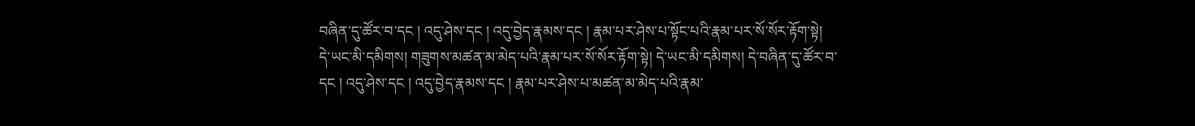བཞིན་དུ་ཚོར་བ་དང ། འདུ་ཤེས་དང ། འདུ་བྱེད་རྣམས་དང ། རྣམ་པར་ཤེས་པ་སྟོང་པའི་རྣམ་པར་སོ་སོར་རྟོག་སྟེ། དེ་ཡང་མི་དམིགས། གཟུགས་མཚན་མ་མེད་པའི་རྣམ་པར་སོ་སོར་རྟོག་སྟེ། དེ་ཡང་མི་དམིགས། དེ་བཞིན་དུ་ཚོར་བ་དང ། འདུ་ཤེས་དང ། འདུ་བྱེད་རྣམས་དང ། རྣམ་པར་ཤེས་པ་མཚན་མ་མེད་པའི་རྣམ་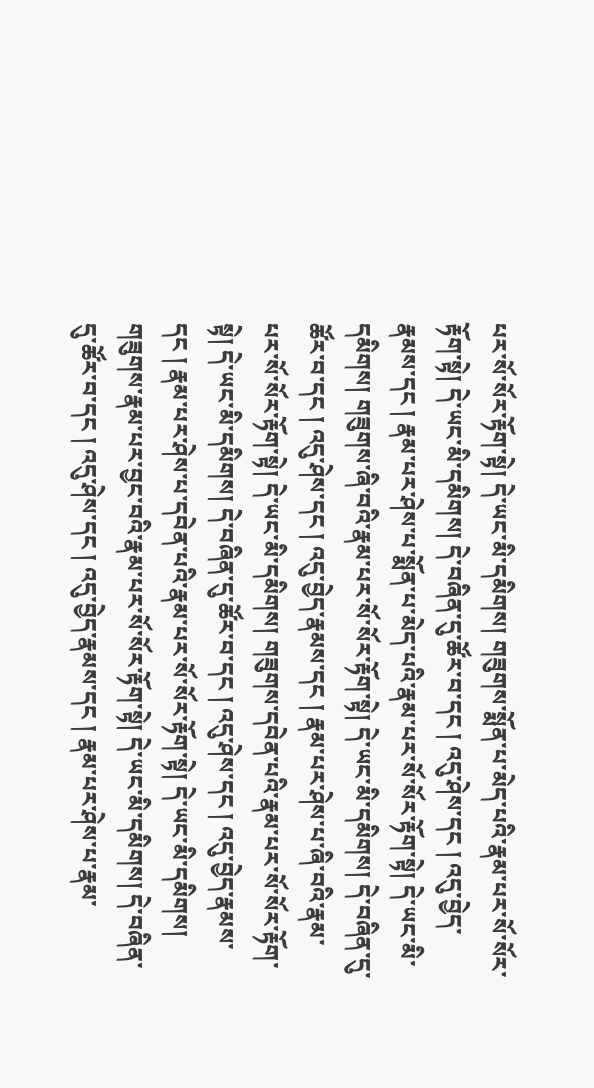པར་སོ་སོར་རྟོག་སྟེ། དེ་ཡང་མི་དམིགས། གཟུགས་སྨོན་པ་མེད་པའི་རྣམ་པར་སོ་སོར་རྟོག་སྟེ། དེ་ཡང་མི་དམིགས། དེ་བཞིན་དུ་ཚོར་བ་དང ། འདུ་ཤེས་དང ། འདུ་བྱེད་རྣམས་དང ། རྣམ་པར་ཤེས་པ་སྨོན་པ་མེད་པའི་རྣམ་པར་སོ་སོར་རྟོག་སྟེ། དེ་ཡང་མི་དམིགས། གཟུགས་ཞི་བའི་རྣམ་པར་སོ་སོར་རྟོག་སྟེ། དེ་ཡང་མི་དམིགས། དེ་བཞིན་དུ་ཚོར་བ་དང ། འདུ་ཤེས་དང ། འདུ་བྱེད་རྣམས་དང ། རྣམ་པར་ཤེས་པ་ཞི་བའི་རྣམ་པར་སོ་སོར་རྟོག་སྟེ། དེ་ཡང་མི་དམིགས། གཟུགས་དབེན་པའི་རྣམ་པར་སོ་སོར་རྟོག་སྟེ། དེ་ཡང་མི་དམིགས། དེ་བཞིན་དུ་ཚོར་བ་དང ། འདུ་ཤེས་དང ། འདུ་བྱེད་རྣམས་དང ། རྣམ་པར་ཤེས་པ་དབེན་པའི་རྣམ་པར་སོ་སོར་རྟོག་སྟེ། དེ་ཡང་མི་དམིགས། གཟུགས་རྣམ་པར་བྱང་བའི་རྣམ་པར་སོ་སོར་རྟོག་སྟེ། དེ་ཡང་མི་དམིགས། དེ་བཞིན་དུ་ཚོར་བ་དང ། འདུ་ཤེས་དང ། འདུ་བྱེད་རྣམས་དང ། རྣམ་པར་ཤེས་པ་རྣམ་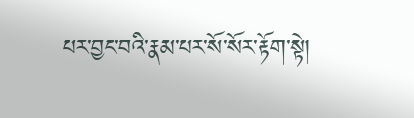པར་བྱང་བའི་རྣམ་པར་སོ་སོར་རྟོག་སྟེ།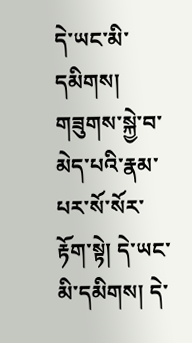དེ་ཡང་མི་དམིགས། གཟུགས་སྐྱེ་བ་མེད་པའི་རྣམ་པར་སོ་སོར་རྟོག་སྟེ། དེ་ཡང་མི་དམིགས། དེ་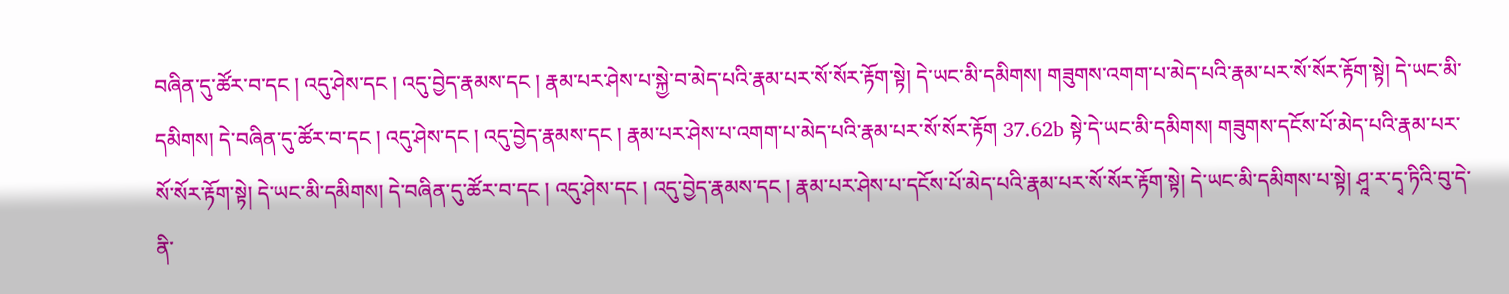བཞིན་དུ་ཚོར་བ་དང ། འདུ་ཤེས་དང ། འདུ་བྱེད་རྣམས་དང ། རྣམ་པར་ཤེས་པ་སྐྱེ་བ་མེད་པའི་རྣམ་པར་སོ་སོར་རྟོག་སྟེ། དེ་ཡང་མི་དམིགས། གཟུགས་འགག་པ་མེད་པའི་རྣམ་པར་སོ་སོར་རྟོག་སྟེ། དེ་ཡང་མི་དམིགས། དེ་བཞིན་དུ་ཚོར་བ་དང ། འདུ་ཤེས་དང ། འདུ་བྱེད་རྣམས་དང ། རྣམ་པར་ཤེས་པ་འགག་པ་མེད་པའི་རྣམ་པར་སོ་སོར་རྟོག 37.62b སྟེ་དེ་ཡང་མི་དམིགས། གཟུགས་དངོས་པོ་མེད་པའི་རྣམ་པར་སོ་སོར་རྟོག་སྟེ། དེ་ཡང་མི་དམིགས། དེ་བཞིན་དུ་ཚོར་བ་དང ། འདུ་ཤེས་དང ། འདུ་བྱེད་རྣམས་དང ། རྣམ་པར་ཤེས་པ་དངོས་པོ་མེད་པའི་རྣམ་པར་སོ་སོར་རྟོག་སྟེ། དེ་ཡང་མི་དམིགས་པ་སྟེ། ཤཱ་ར་དྭ་ཏིའི་བུ་དེ་ནི་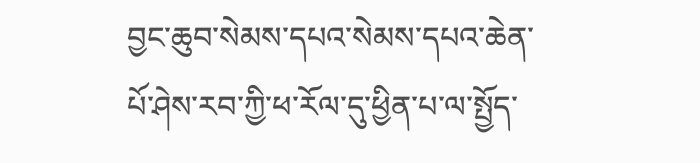བྱང་ཆུབ་སེམས་དཔའ་སེམས་དཔའ་ཆེན་པོ་ཤེས་རབ་ཀྱི་ཕ་རོལ་དུ་ཕྱིན་པ་ལ་སྤྱོད་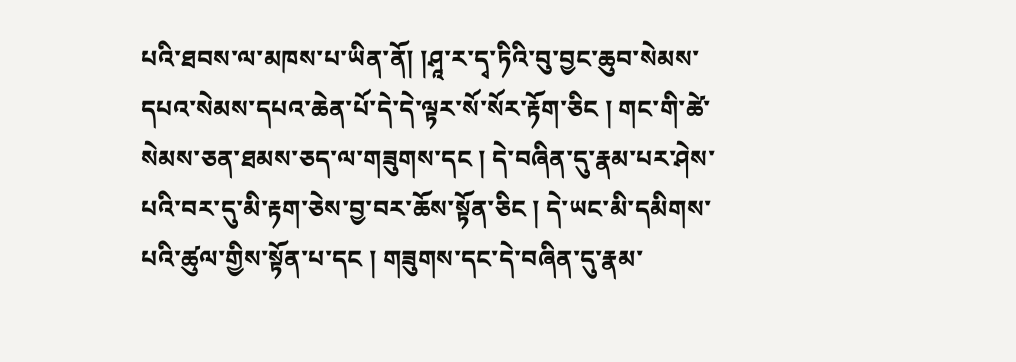པའི་ཐབས་ལ་མཁས་པ་ཡིན་ནོ། །ཤཱ་ར་དྭ་ཏིའི་བུ་བྱང་ཆུབ་སེམས་དཔའ་སེམས་དཔའ་ཆེན་པོ་དེ་དེ་ལྟར་སོ་སོར་རྟོག་ཅིང ། གང་གི་ཚེ་སེམས་ཅན་ཐམས་ཅད་ལ་གཟུགས་དང ། དེ་བཞིན་དུ་རྣམ་པར་ཤེས་པའི་བར་དུ་མི་རྟག་ཅེས་བྱ་བར་ཆོས་སྟོན་ཅིང ། དེ་ཡང་མི་དམིགས་པའི་ཚུལ་གྱིས་སྟོན་པ་དང ། གཟུགས་དང་དེ་བཞིན་དུ་རྣམ་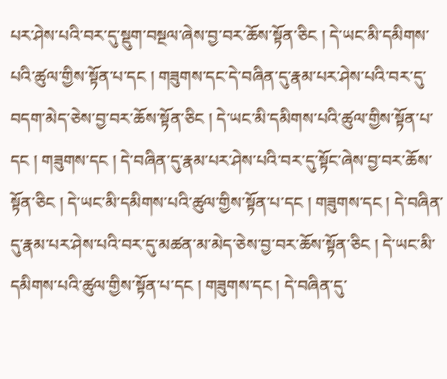པར་ཤེས་པའི་བར་དུ་སྡུག་བསྔལ་ཞེས་བྱ་བར་ཆོས་སྟོན་ཅིང ། དེ་ཡང་མི་དམིགས་པའི་ཚུལ་གྱིས་སྟོན་པ་དང ། གཟུགས་དང་དེ་བཞིན་དུ་རྣམ་པར་ཤེས་པའི་བར་དུ་བདག་མེད་ཅེས་བྱ་བར་ཆོས་སྟོན་ཅིང ། དེ་ཡང་མི་དམིགས་པའི་ཚུལ་གྱིས་སྟོན་པ་དང ། གཟུགས་དང ། དེ་བཞིན་དུ་རྣམ་པར་ཤེས་པའི་བར་དུ་སྟོང་ཞེས་བྱ་བར་ཆོས་སྟོན་ཅིང ། དེ་ཡང་མི་དམིགས་པའི་ཚུལ་གྱིས་སྟོན་པ་དང ། གཟུགས་དང ། དེ་བཞིན་དུ་རྣམ་པར་ཤེས་པའི་བར་དུ་མཚན་མ་མེད་ཅེས་བྱ་བར་ཆོས་སྟོན་ཅིང ། དེ་ཡང་མི་དམིགས་པའི་ཚུལ་གྱིས་སྟོན་པ་དང ། གཟུགས་དང ། དེ་བཞིན་དུ་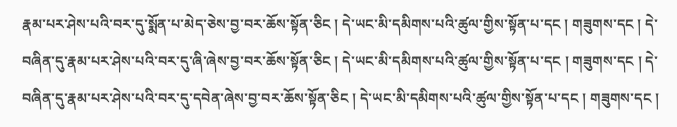རྣམ་པར་ཤེས་པའི་བར་དུ་སྨོན་པ་མེད་ཅེས་བྱ་བར་ཆོས་སྟོན་ཅིང ། དེ་ཡང་མི་དམིགས་པའི་ཚུལ་གྱིས་སྟོན་པ་དང ། གཟུགས་དང ། དེ་བཞིན་དུ་རྣམ་པར་ཤེས་པའི་བར་དུ་ཞི་ཞེས་བྱ་བར་ཆོས་སྟོན་ཅིང ། དེ་ཡང་མི་དམིགས་པའི་ཚུལ་གྱིས་སྟོན་པ་དང ། གཟུགས་དང ། དེ་བཞིན་དུ་རྣམ་པར་ཤེས་པའི་བར་དུ་དབེན་ཞེས་བྱ་བར་ཆོས་སྟོན་ཅིང ། དེ་ཡང་མི་དམིགས་པའི་ཚུལ་གྱིས་སྟོན་པ་དང ། གཟུགས་དང །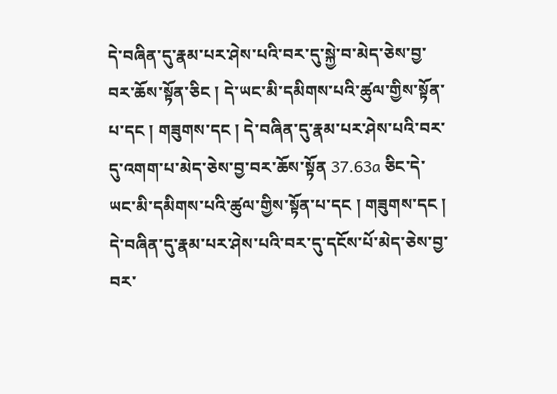དེ་བཞིན་དུ་རྣམ་པར་ཤེས་པའི་བར་དུ་སྐྱེ་བ་མེད་ཅེས་བྱ་བར་ཆོས་སྟོན་ཅིང ། དེ་ཡང་མི་དམིགས་པའི་ཚུལ་གྱིས་སྟོན་པ་དང ། གཟུགས་དང ། དེ་བཞིན་དུ་རྣམ་པར་ཤེས་པའི་བར་དུ་འགག་པ་མེད་ཅེས་བྱ་བར་ཆོས་སྟོན 37.63a ཅིང་དེ་ཡང་མི་དམིགས་པའི་ཚུལ་གྱིས་སྟོན་པ་དང ། གཟུགས་དང ། དེ་བཞིན་དུ་རྣམ་པར་ཤེས་པའི་བར་དུ་དངོས་པོ་མེད་ཅེས་བྱ་བར་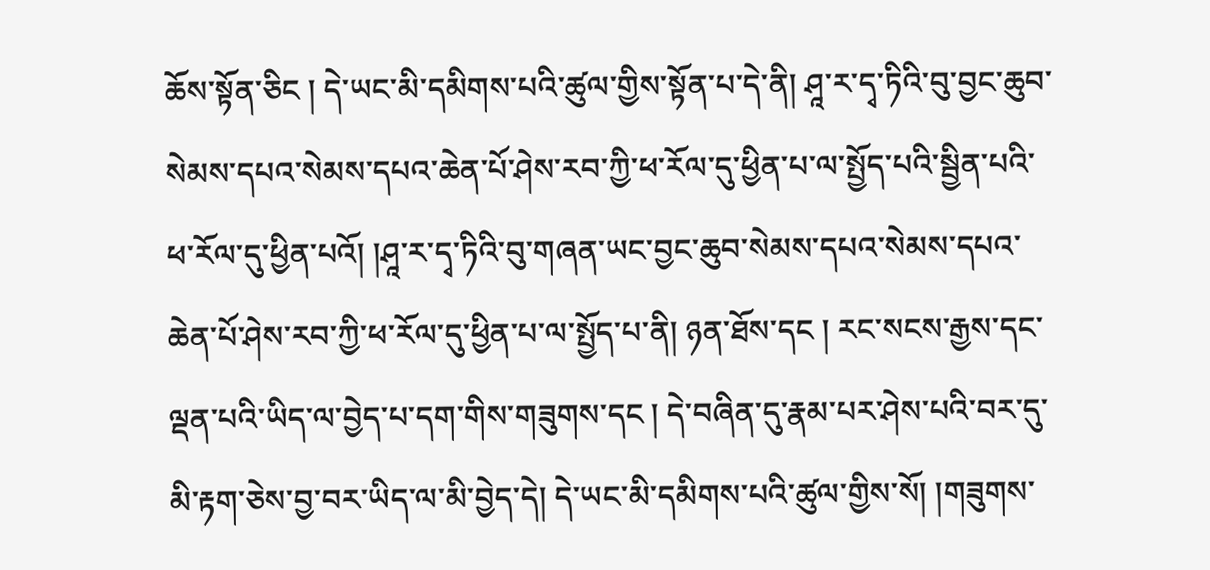ཆོས་སྟོན་ཅིང ། དེ་ཡང་མི་དམིགས་པའི་ཚུལ་གྱིས་སྟོན་པ་དེ་ནི། ཤཱ་ར་དྭ་ཏིའི་བུ་བྱང་ཆུབ་སེམས་དཔའ་སེམས་དཔའ་ཆེན་པོ་ཤེས་རབ་ཀྱི་ཕ་རོལ་དུ་ཕྱིན་པ་ལ་སྤྱོད་པའི་སྦྱིན་པའི་ཕ་རོལ་དུ་ཕྱིན་པའོ། །ཤཱ་ར་དྭ་ཏིའི་བུ་གཞན་ཡང་བྱང་ཆུབ་སེམས་དཔའ་སེམས་དཔའ་ཆེན་པོ་ཤེས་རབ་ཀྱི་ཕ་རོལ་དུ་ཕྱིན་པ་ལ་སྤྱོད་པ་ནི། ཉན་ཐོས་དང ། རང་སངས་རྒྱས་དང་ལྡན་པའི་ཡིད་ལ་བྱེད་པ་དག་གིས་གཟུགས་དང ། དེ་བཞིན་དུ་རྣམ་པར་ཤེས་པའི་བར་དུ་མི་རྟག་ཅེས་བྱ་བར་ཡིད་ལ་མི་བྱེད་དེ། དེ་ཡང་མི་དམིགས་པའི་ཚུལ་གྱིས་སོ། །གཟུགས་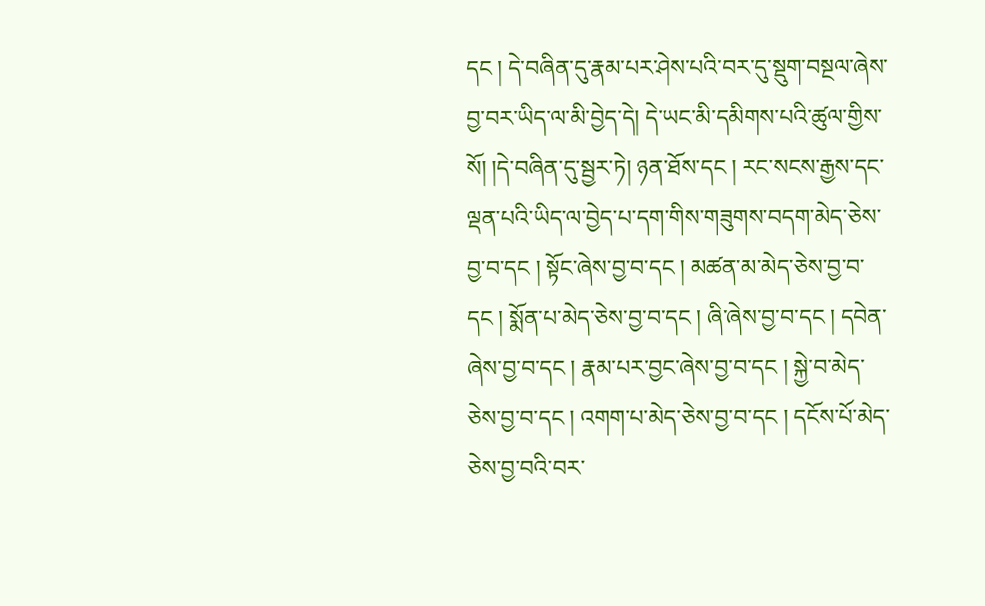དང ། དེ་བཞིན་དུ་རྣམ་པར་ཤེས་པའི་བར་དུ་སྡུག་བསྔལ་ཞེས་བྱ་བར་ཡིད་ལ་མི་བྱེད་དེ། དེ་ཡང་མི་དམིགས་པའི་ཚུལ་གྱིས་སོ། །དེ་བཞིན་དུ་སྦྱར་ཏེ། ཉན་ཐོས་དང ། རང་སངས་རྒྱས་དང་ལྡན་པའི་ཡིད་ལ་བྱེད་པ་དག་གིས་གཟུགས་བདག་མེད་ཅེས་བྱ་བ་དང ། སྟོང་ཞེས་བྱ་བ་དང ། མཚན་མ་མེད་ཅེས་བྱ་བ་དང ། སྨོན་པ་མེད་ཅེས་བྱ་བ་དང ། ཞི་ཞེས་བྱ་བ་དང ། དབེན་ཞེས་བྱ་བ་དང ། རྣམ་པར་བྱང་ཞེས་བྱ་བ་དང ། སྐྱེ་བ་མེད་ཅེས་བྱ་བ་དང ། འགག་པ་མེད་ཅེས་བྱ་བ་དང ། དངོས་པོ་མེད་ཅེས་བྱ་བའི་བར་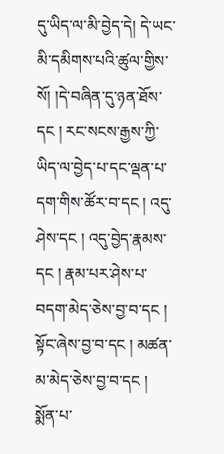དུ་ཡིད་ལ་མི་བྱེད་དེ། དེ་ཡང་མི་དམིགས་པའི་ཚུལ་གྱིས་སོ། །དེ་བཞིན་དུ་ཉན་ཐོས་དང ། རང་སངས་རྒྱས་ཀྱི་ཡིད་ལ་བྱེད་པ་དང་ལྡན་པ་དག་གིས་ཚོར་བ་དང ། འདུ་ཤེས་དང ། འདུ་བྱེད་རྣམས་དང ། རྣམ་པར་ཤེས་པ་བདག་མེད་ཅེས་བྱ་བ་དང ། སྟོང་ཞེས་བྱ་བ་དང ། མཚན་མ་མེད་ཅེས་བྱ་བ་དང ། སྨོན་པ་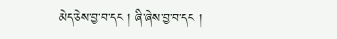མེད་ཅེས་བྱ་བ་དང ། ཞི་ཞེས་བྱ་བ་དང །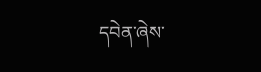དབེན་ཞེས་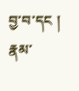བྱ་བ་དང ། རྣམ་